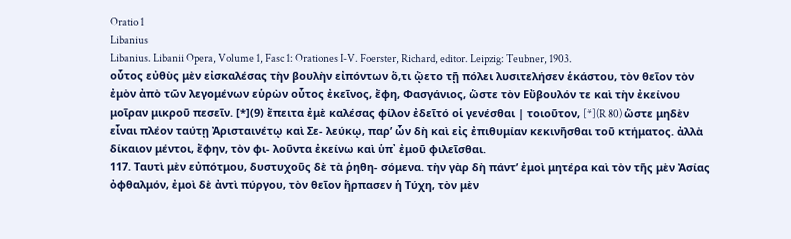Oratio 1
Libanius
Libanius. Libanii Opera, Volume 1, Fasc 1: Orationes I-V. Foerster, Richard, editor. Leipzig: Teubner, 1903.
οὗτος εὐθὺς μὲν εἰσκαλέσας τὴν βουλὴν εἰπόντων ὅ,τι ᾤετο τῇ πόλει λυσιτελήσεν ἑκάστου, τὸν θεῖον τὸν ἐμὸν ἀπὸ τῶν λεγομένων εὑρὼν οὗτος ἐκεῖνος, ἔφη, Φασγάνιος, ὥστε τὸν Εὔβουλόν τε καὶ τὴν ἐκείνου μοῖραν μικροῦ πεσεῖν. [*](9) ἔπειτα ἐμὲ καλέσας φίλον ἐδεῖτό οἱ γενέσθαι | τοιοῦτον, [*](R 80) ὥστε μηδὲν εἶναι πλέον ταύτῃ Ἀρισταινέτῳ καὶ Σε- λεύκῳ, παρ’ ὧν δὴ καὶ εἰς ἐπιθυμίαν κεκινῆσθαι τοῦ κτήματος. ἀλλὰ δίκαιον μέντοι, ἔφην, τὸν φι- λοῦντα ἐκείνω καὶ ὑπ᾿ ἐμοῦ φιλεῖσθαι.
117. Ταυτὶ μὲν εὐπότμου, δυστυχοῦς δὲ τὰ ῥηθη- σόμενα. τὴν γὰρ δὴ πάντ’ ἐμοὶ μητέρα καὶ τὸν τῆς μὲν Ἀσίας ὀφθαλμόν, ἐμοὶ δὲ ἀντὶ πύργου, τὸν θεῖον ἥρπασεν ἡ Τύχη, τὸν μὲν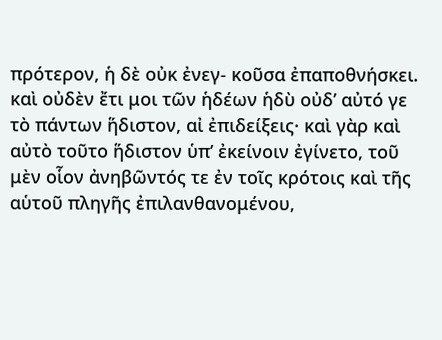πρότερον, ἡ δὲ οὐκ ἐνεγ- κοῦσα ἐπαποθνήσκει. καὶ οὐδὲν ἔτι μοι τῶν ἡδέων ἡδὺ οὐδ’ αὐτό γε τὸ πάντων ἥδιστον, αἰ ἐπιδείξεις· καὶ γὰρ καὶ αὐτὸ τοῦτο ἥδιστον ὑπ’ ἐκείνοιν ἐγίνετο, τοῦ μὲν οἷον ἀνηβῶντός τε ἐν τοῖς κρότοις καὶ τῆς αὑτοῦ πληγῆς ἐπιλανθανομένου,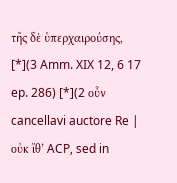τῆς δὲ ὑπερχαιρούσης, [*](3 Amm. XIX 12, 6 17 ep. 286) [*](2 οὖν cancellavi auctore Re | οὐκ ἴθ’ ACP, sed in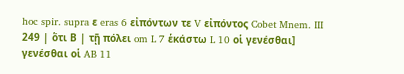hoc spir. supra ε eras 6 εἰπόντων τε V εἰπόντος Cobet Mnem. III 249 | ὅτι Β | τῇ πόλει om L 7 ἑκάστω L 10 οἱ γενέσθαι] γενέσθαι οἱ AB 11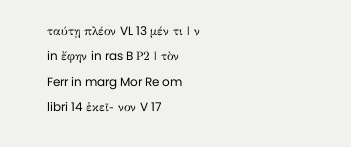ταύτῃ πλέον VL 13 μέν τι | ν in ἔφην in ras B Ρ2 | τὸν Ferr in marg Mor Re om libri 14 ἐκεῖ- νον V 17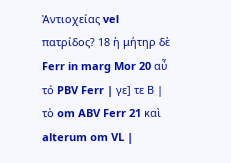Ἀντιοχείας vel πατρίδος? 18 ἡ μήτηρ δὲ Ferr in marg Mor 20 αὖ τό PBV Ferr | γε] τε Β | τὸ om ABV Ferr 21 καὶ alterum om VL |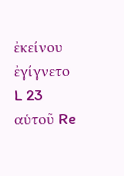ἐκείνου ἐγίγνετο L 23 αὑτοῦ Re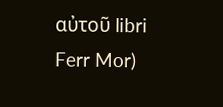αὐτοῦ libri Ferr Mor)